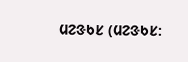ᱢᱮᱝᱠᱥ (ᱢᱮᱝᱠᱥ: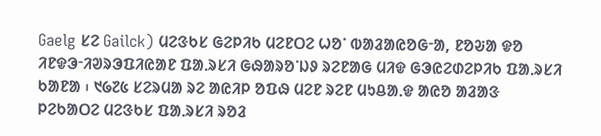Gaelg ᱥᱮ Gailck) ᱢᱮᱝᱠᱥ ᱜᱮᱞᱤᱠ ᱢᱮᱱᱛᱮ ᱦᱚᱸ ᱵᱟᱲᱟᱭᱚᱜᱼᱟ, ᱱᱚᱶᱟ ᱫᱚ ᱤᱱᱫᱳᱼᱤᱣᱨᱳᱯᱤᱭᱟᱱ ᱯᱟᱹᱨᱥᱤ ᱜᱷᱟᱨᱚᱸᱡᱽ ᱨᱮᱱᱟᱜ ᱢᱤᱫ ᱜᱳᱭᱮᱰᱮᱞᱤᱠ ᱯᱟᱹᱨᱥᱤ ᱠᱟᱱᱟ ᱾ ᱑᱙᱗᱕ ᱥᱮᱨᱢᱟ ᱨᱮ ᱟᱭᱤᱞ ᱚᱯᱷ ᱢᱮᱱ ᱨᱮᱱ ᱢᱩᱪᱟᱹᱫ ᱟᱭᱚ ᱟᱲᱟᱝ ᱞᱮᱠᱟᱛᱮ ᱢᱮᱝᱠᱥ ᱯᱟᱹᱨᱥᱤ ᱨᱚᱲ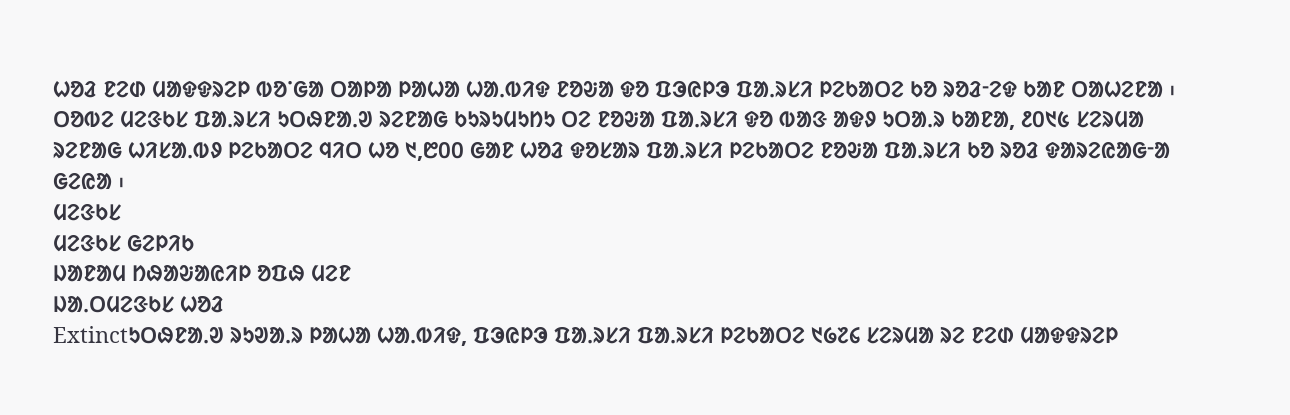ᱦᱚᱲ ᱱᱮᱰ ᱢᱟᱫᱫᱨᱮᱞ ᱵᱚᱸᱜᱟ ᱛᱟᱞᱟ ᱞᱟᱦᱟ ᱦᱟᱹᱵᱤᱫ ᱱᱚᱶᱟ ᱫᱚ ᱯᱳᱭᱞᱳ ᱯᱟᱹᱨᱥᱤ ᱞᱮᱠᱟᱛᱮ ᱠᱚ ᱨᱚᱲᱼᱮᱫ ᱠᱟᱱ ᱛᱟᱦᱮᱱᱟ ᱾ ᱛᱚᱵᱮ ᱢᱮᱝᱠᱥ ᱯᱟᱹᱨᱥᱤ ᱩᱛᱷᱱᱟᱹᱣ ᱨᱮᱱᱟᱜ ᱠᱩᱨᱩᱢᱩᱴᱩ ᱛᱮ ᱱᱚᱶᱟ ᱯᱟᱹᱨᱥᱤ ᱫᱚ ᱵᱟᱝ ᱟᱫᱽ ᱩᱛᱟᱹᱨ ᱠᱟᱱᱟ, ᱒᱐᱑᱕ ᱥᱮᱨᱢᱟ ᱨᱮᱱᱟᱜ ᱦᱤᱥᱟᱹᱵᱽ ᱞᱮᱠᱟᱛᱮ ᱧᱤᱛ ᱦᱚ ᱑,᱘᱐᱐ ᱜᱟᱱ ᱦᱚᱲ ᱫᱚᱥᱟᱨ ᱯᱟᱹᱨᱥᱤ ᱞᱮᱠᱟᱛᱮ ᱱᱚᱶᱟ ᱯᱟᱹᱨᱥᱤ ᱠᱚ ᱨᱚᱲ ᱫᱟᱨᱮᱭᱟᱜᱼᱟ ᱜᱮᱭᱟ ᱾
ᱢᱮᱝᱠᱥ
ᱢᱮᱝᱠᱥ ᱜᱮᱞᱤᱠ
ᱡᱟᱱᱟᱢ ᱴᱷᱟᱶᱟᱭᱤᱞ ᱚᱯᱷ ᱢᱮᱱ
ᱡᱟᱹᱛᱢᱮᱝᱠᱥ ᱦᱚᱲ
Extinctᱩᱛᱷᱱᱟᱹᱣ ᱨᱩᱣᱟᱹᱨ ᱞᱟᱦᱟ ᱦᱟᱹᱵᱤᱫ, ᱯᱳᱭᱞᱳ ᱯᱟᱹᱨᱥᱤ ᱯᱟᱹᱨᱥᱤ ᱞᱮᱠᱟᱛᱮ ᱑᱙᱗᱔ ᱥᱮᱨᱢᱟ ᱨᱮ ᱱᱮᱰ ᱢᱟᱫᱫᱨᱮᱞ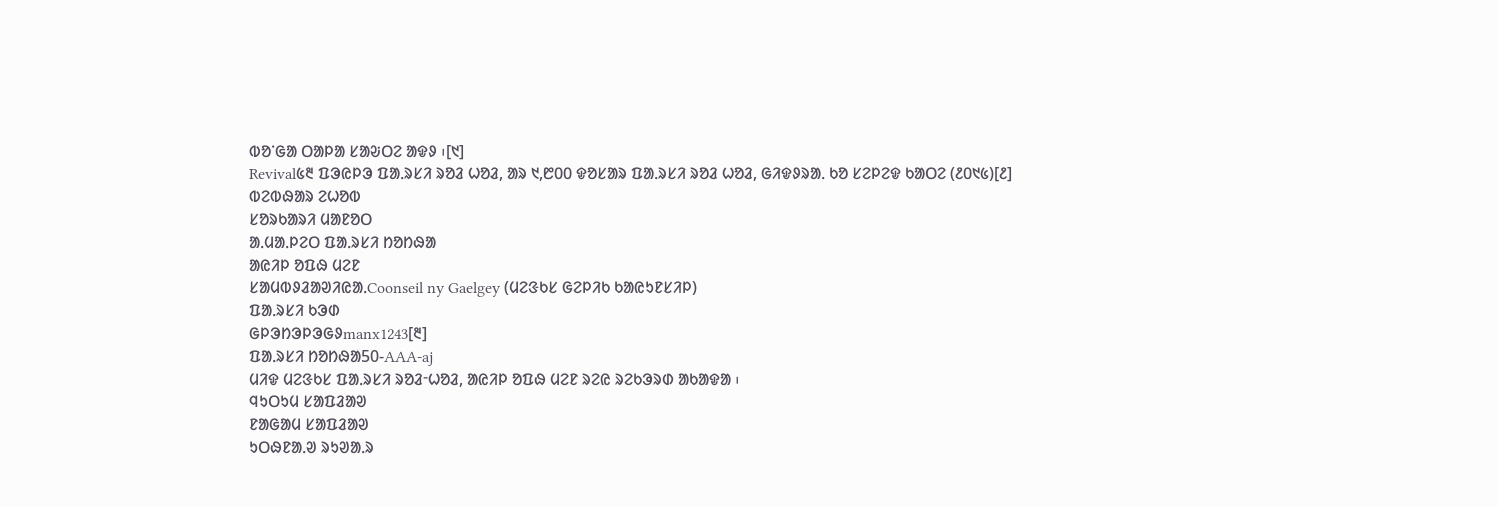ᱵᱚᱸᱜᱟ ᱛᱟᱞᱟ ᱥᱟᱶᱛᱮ ᱟᱫᱽ ᱾[᱑]
Revival᱕᱓ ᱯᱳᱭᱞᱳ ᱯᱟᱹᱨᱥᱤ ᱨᱚᱲ ᱦᱚᱲ, ᱟᱨ ᱑,᱘᱐᱐ ᱫᱚᱥᱟᱨ ᱯᱟᱹᱨᱥᱤ ᱨᱚᱲ ᱦᱚᱲ, ᱜᱤᱫᱽᱨᱟᱹ ᱠᱚ ᱥᱮᱞᱮᱫ ᱠᱟᱛᱮ (᱒᱐᱑᱕)[᱒]
ᱵᱮᱵᱷᱟᱨ ᱮᱦᱚᱵ
ᱥᱚᱨᱠᱟᱨᱤ ᱢᱟᱱᱚᱛ
ᱟᱹᱢᱟᱹᱞᱮᱛ ᱯᱟᱹᱨᱥᱤ ᱴᱚᱴᱷᱟ
ᱟᱭᱤᱞ ᱚᱯᱷ ᱢᱮᱱ
ᱥᱟᱢᱵᱽᱲᱟᱣᱤᱭᱟᱹCoonseil ny Gaelgey (ᱢᱮᱝᱠᱥ ᱜᱮᱞᱤᱠ ᱠᱟᱭᱩᱱᱥᱤᱞ)
ᱯᱟᱹᱨᱥᱤ ᱠᱳᱰ
ᱜᱞᱳᱴᱳᱞᱳᱜᱽmanx1243[᱓]
ᱯᱟᱹᱨᱥᱤ ᱴᱚᱴᱷᱟ50-AAA-aj
ᱢᱤᱫ ᱢᱮᱝᱠᱥ ᱯᱟᱹᱨᱥᱤ ᱨᱚᱲᱼᱦᱚᱲ, ᱟᱭᱤᱞ ᱚᱯᱷ ᱢᱮᱱ ᱨᱮᱭ ᱨᱮᱠᱳᱨᱰ ᱟᱠᱟᱫᱟ ᱾
ᱧᱩᱛᱩᱢ ᱥᱟᱯᱲᱟᱣ
ᱱᱟᱜᱟᱢ ᱥᱟᱯᱲᱟᱣ
ᱩᱛᱷᱱᱟᱹᱣ ᱨᱩᱣᱟᱹᱨ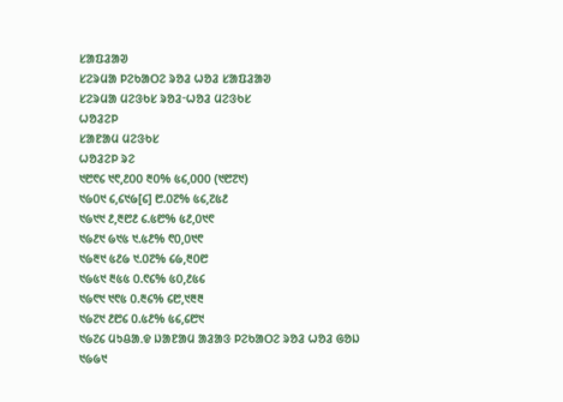ᱥᱟᱯᱲᱟᱣ
ᱥᱮᱨᱢᱟ ᱞᱮᱠᱟᱛᱮ ᱨᱚᱲ ᱦᱚᱲ ᱥᱟᱯᱲᱟᱣ
ᱥᱮᱨᱢᱟ ᱢᱮᱝᱠᱥ ᱨᱚᱲᱼᱦᱚᱲ ᱢᱮᱝᱠᱥ
ᱦᱚᱲᱮᱞ
ᱥᱟᱱᱟᱢ ᱢᱮᱝᱠᱥ
ᱦᱚᱲᱮᱞ ᱨᱮ
᱑᱘᱖᱔ ᱑᱖,᱒᱐᱐ ᱓᱐% ᱕᱔,᱐᱐᱐ (᱑᱘᱗᱑)
᱑᱙᱐᱑ ᱔,᱔᱑᱙[᱔] ᱘.᱐᱗% ᱕᱔,᱗᱕᱒
᱑᱙᱑᱑ ᱒,᱓᱘᱒ ᱔.᱕᱘% ᱕᱒,᱐᱑᱖
᱑᱙᱒᱑ ᱙᱑᱕ ᱑.᱕᱒% ᱖᱐,᱐᱑᱖
᱑᱙᱓᱑ ᱕᱒᱙ ᱑.᱐᱗% ᱔᱙,᱓᱐᱘
᱑᱙᱕᱑ ᱓᱕᱕ ᱐.᱖᱔% ᱕᱐,᱒᱕᱔
᱑᱙᱖᱑ ᱑᱖᱕ ᱐.᱓᱔% ᱔᱘,᱑᱓᱓
᱑᱙᱗᱑ ᱒᱘᱔ ᱐.᱕᱒% ᱕᱔,᱔᱘᱑
᱑᱙᱗᱔ ᱢᱩᱪᱟᱹᱫ ᱡᱟᱱᱟᱢ ᱟᱲᱟᱝ ᱞᱮᱠᱟᱛᱮ ᱨᱚᱲ ᱦᱚᱲ ᱜᱚᱡ
᱑᱙᱙᱑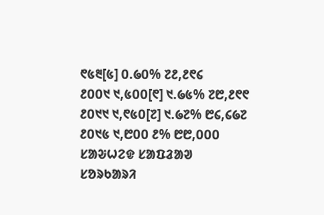᱖᱕᱓[᱕] ᱐.᱙᱐% ᱗᱒,᱒᱖᱔
᱒᱐᱐᱑ ᱑,᱕᱐᱐[᱖] ᱑.᱙᱕% ᱗᱘,᱒᱖᱖
᱒᱐᱑᱑ ᱑,᱖᱕᱐[᱗] ᱑.᱙᱗% ᱘᱔,᱔᱙᱗
᱒᱐᱑᱕ ᱑,᱘᱐᱐ ᱒% ᱘᱘,᱐᱐᱐
ᱥᱟᱶᱦᱮᱫ ᱥᱟᱯᱲᱟᱣ
ᱥᱚᱨᱠᱟᱨᱤ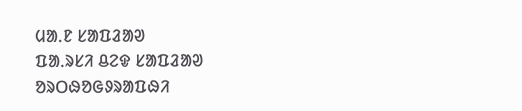ᱢᱟᱹᱱ ᱥᱟᱯᱲᱟᱣ
ᱯᱟᱹᱨᱥᱤ ᱪᱮᱫ ᱥᱟᱯᱲᱟᱣ
ᱚᱨᱛᱷᱚᱜᱽᱨᱟᱯᱷᱤ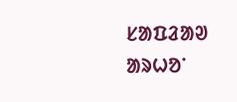ᱥᱟᱯᱲᱟᱣ
ᱟᱨᱦᱚᱸ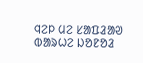ᱧᱮᱞ ᱢᱮ ᱥᱟᱯᱲᱟᱣ
ᱵᱟᱨᱦᱮ ᱡᱚᱱᱚᱲ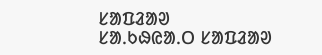ᱥᱟᱯᱲᱟᱣ
ᱥᱟᱹᱠᱷᱭᱟᱹᱛ ᱥᱟᱯᱲᱟᱣ